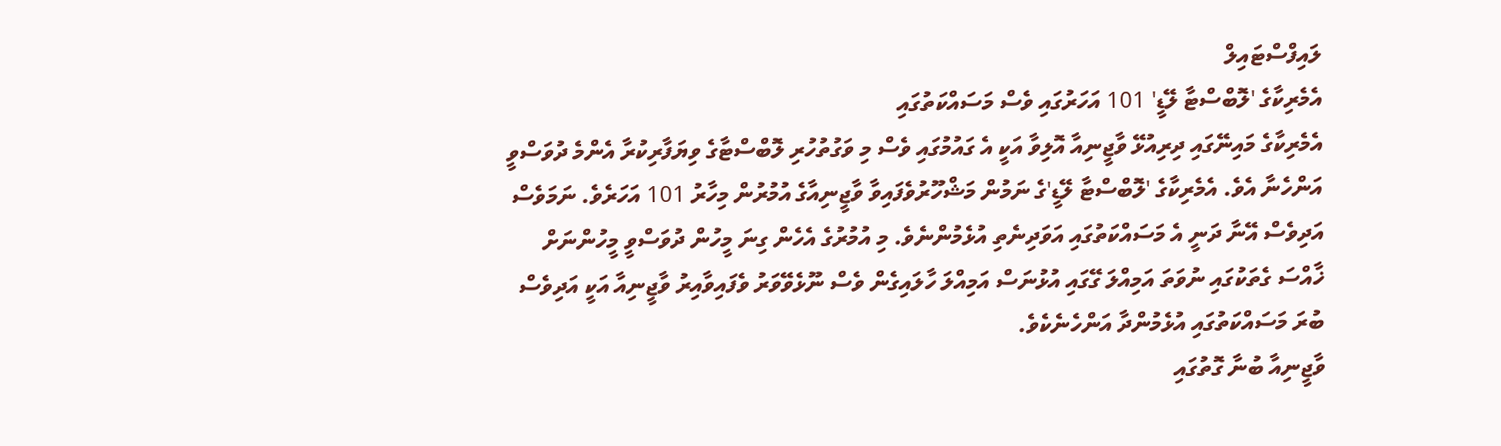ލައިފްސްޓައިލް
އެމެރިކާގެ 'ލޮބްސްޓާ ލޭޑީ' 101 އަހަރުގައި ވެސް މަސައްކަތުގައި
އެމެރިކާގެ މައިނޭގައި ދިރިއުޅޭ ވާޖީނިއާ އޮލިވާ އަކީ އެ ގައުމުގައި ވެސް މި ވަގުތުހުރި ލޮބްސްޓާގެ ވިޔަފާރިކުރާ އެންމެ ދުވަސްވީ އަންހެނާ އެވެ. އެމެރިކާގެ 'ލޮބްސްޓާ ލޭޑީ'ގެ ނަމުން މަޝްހޫރުވެފައިވާ ވާޖީނިއާގެ އުމުރުން މިހާރު 101 އަހަރެވެ. ނަމަވެސް އަދިވެސް އޭނާ ދަނީ އެ މަސައްކަތުގައި އަވަދިނެތި އުޅެމުންނެވެ. މި އުމުރުގެ އެހެން ގިނަ މީހުން ދުވަސްވީ މީހުންނަށް ޚާއްސަ ގެތަކުގައި ނުވަތަ އަމިއްލަ ގޭގައި އުޅުނަސް އަމިއްލަ ހާލައިގެން ވެސް ނޫޅެވޭވަރު ވެފައިވާއިރު ވާޖީނިއާ އަކީ އަދިވެސް ބުރަ މަސައްކަތުގައި އުޅެމުންދާ އަންހެނެކެވެ.
ވާޖީނިއާ ބުނާ ގޮތުގައި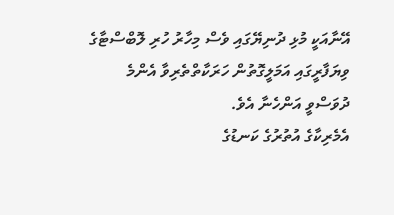އޭނާއަކީ މުޅި ދުނިޔޭގައި ވެސް މިހާރު ހުރި ލޮބްސްޓާގެ ވިޔަފާރީގައި އަމަލީގޮތުން ހަރަކާތްތެރިވާ އެންމެ ދުވަސްވީ އަންހެނާ އެވެ.
އެމެރިކާގެ އުތުރުގެ ކަނޑުގެ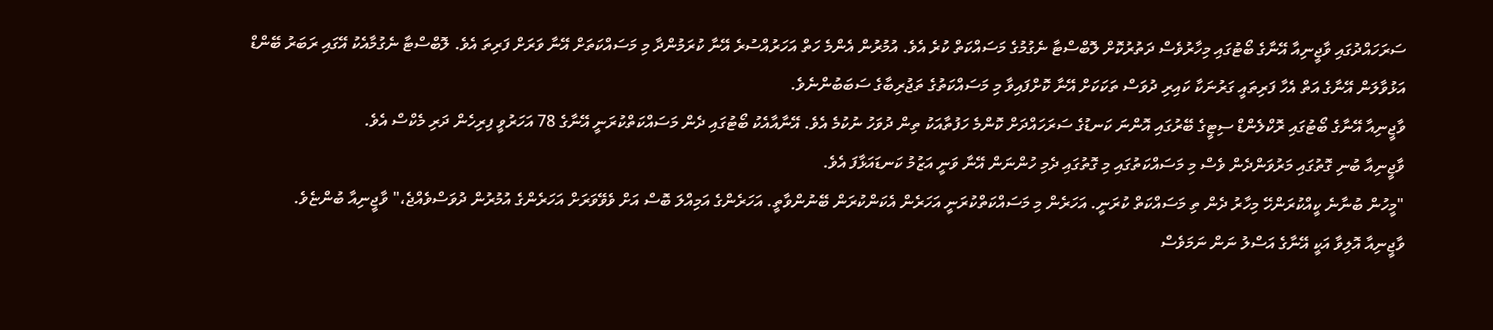ސަރަހައްދުގައި ވާޖީނިއާ އޭނާގެ ބޯޓުގައި މިހާރުވެސް ދަތުރުކޮށް ލޮބްސްޓާ ނެގުމުގެ މަސައްކަތް ކުރެ އެވެ. އުމުރުން އެންމެ ހަތް އަހަރުއްސުރެ އޭނާ ކުރަމުންދާ މި މަސައްކަތަށް އޭނާ ވަރަށް ފަރިތަ އެވެ. ލޮބްސްޓާ ނެގުމާއެކު އޭގައި ރަބަރު ބޭންޑް އަޅުވާލަން އޭނާގެ އަތް އެހާ ފަރިތައީ ގަރުނަކާ ކައިރި ދުވަސް ތަކަކަށް އޭނާ ކޮށްފައިވާ މި މަސައްކަތުގެ ތަޖުރިބާގެ ސަބަބުންނެވެ.
ވާޖީނިއާ އޭނާގެ ބޯޓުގައި ރޮކްލެންޑް ސިޓީގެ ބޭރުގައި އޮންނަ ކަނޑުގެ ސަރަހައްދަށް ކޮންމެ ހަފުތާއަކު ތިން ދުވަހު ނުކުމެ އެވެ. އޭނާއާއެކު ބޯޓުގައި ދެން މަސައްކަތްކުރަނީ އޭނާގެ 78 އަހަރުވީ ފިރިހެން ދަރި މެކްސް އެވެ.
ވާޖީނިއާ ބުނި ގޮތުގައި މަރުވަންދެން ވެސް މި މަސައްކަތުގައި މި ގޮތުގައި ދެމި ހުންނަން އޭނާ ވަނީ އަޒުމު ކަނޑައަޅާފަ އެވެ.
"މީހުން ބުނާނެ ކީއްކުރަންހޭ މިހާރު ދެން ތި މަސައްކަތް ކުރަނީ. އަހަރެން މި މަސައްކަތްކުރަނީ އަހަރެން އެކަންކުރަން ބޭނުންވާތީ. އަހަރެންގެ އަމިއްލަ ބޮސް އަށް ވެވޭވަރަށް އަހަރެންގެ އުމުރުން ދުވަސްވެއްޖެ،" ވާޖީނިއާ ބުންޏެވެ.
ވާޖީނިއާ އޮލިވާ އަކީ އޭނާގެ އަސްލު ނަން ނަމަވެސް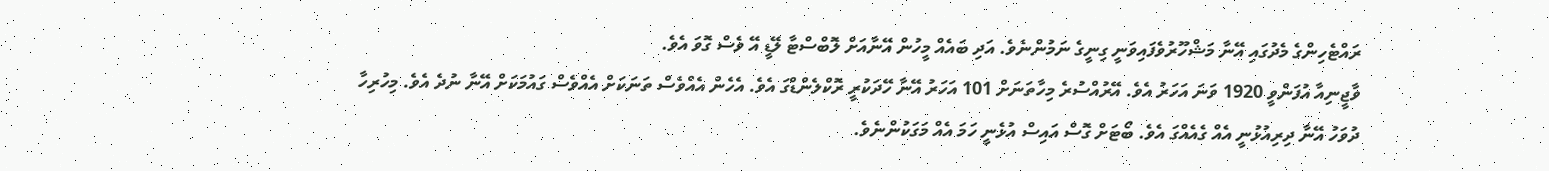ރައްޓެހިންގެ މެދުގައި އޭނާ މަޝްހޫރުވެފައިވަނީ ގިނީގެ ނަމުންނެވެ. އަދި ބައެއް މީހުން އޭނާއަށް ލޮބްސްޓާ ލޭޑީ އޭ ވެސް ގޮވަ އެވެ.
ވާޖީނިއާ އުފަންވީ 1920 ވަނަ އަހަރު އެވެ. އޭރުއްސުރެ މިހާތަނަށް 101 އަހަރު އޭނާ ހޭދަކުރީ ރޮކްލެންޑްގަ އެވެ. އެހެން އެއްވެސް ތަނަކަށް އެއްވެސް ގައުމަކަށް އޭނާ ނުދެ އެވެ. މިހުރިހާ ދުވަހު އޭނާ ދިރިއުޅުނީ އެއް ގެއެއްގަ އެވެ. ބޯޓަށް ގޮސް އައިސް އުޅެނީ ހަމަ އެއް މަގަކުންނެވެ.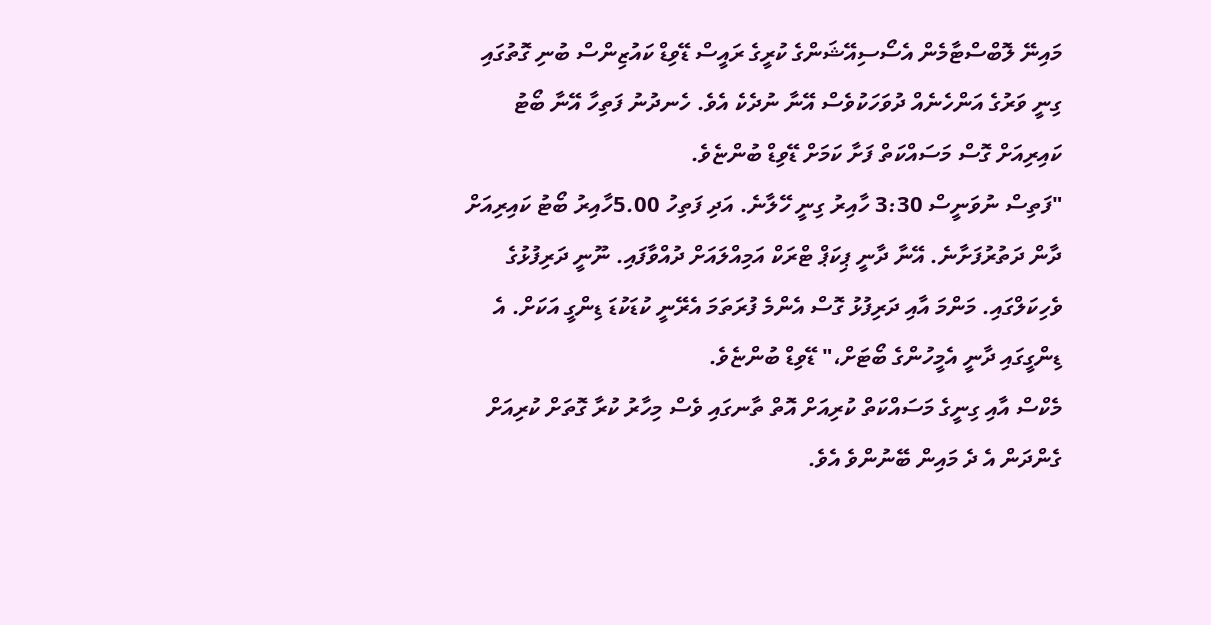މައިނޭ ލޮބްސްޓާމެން އެސޯސިއޭޝަންގެ ކުރީގެ ރައީސް ޑޭވިޑް ކައުޒިންސް ބުނި ގޮތުގައި ގިނީ ވަރުގެ އަންހެނެއް ދުވަހަކުވެސް އޭނާ ނުދެކެ އެވެ. ހެނދުނު ފަތިހާ އޭނާ ބޯޓު ކައިރިއަށް ގޮސް މަސައްކަތް ފަށާ ކަމަށް ޑޭވިޑް ބުންޏެވެ.
"ފަތިސް ނުވަނީސް 3:30 ހާއިރު ގިނީ ހޭލާނެ. އަދި ފަތިހު 5.00ހާއިރު ބޯޓު ކައިރިއަށް ދާން ދަތުރުފަށާނެ. އޭނާ ދާނީ ޕިކަޕް ޓްރަކް އަމިއްލައަށް ދުއްވާފައި. ނޫނީ ދަރިފުޅުގެ ވެހިކަލްގައި. މަންމަ އާއި ދަރިފުޅު ގޮސް އެންމެ ފުރަތަމަ އެރޭނީ ކުޑަކުޑަ ޑިންގީ އަކަށް. އެ ޑިންގީގައި ދާނީ އެމީހުންގެ ބޯޓަށް،" ޑޭވިޑް ބުންޏެވެ.
މެކްސް އާއި ގިނީގެ މަސައްކަތް ކުރިއަށް އޮތް ތާނގައި ވެސް މިހާރު ކުރާ ގޮތަށް ކުރިއަށް ގެންދަން އެ ދެ މައިން ބޭނުންވެ އެވެ.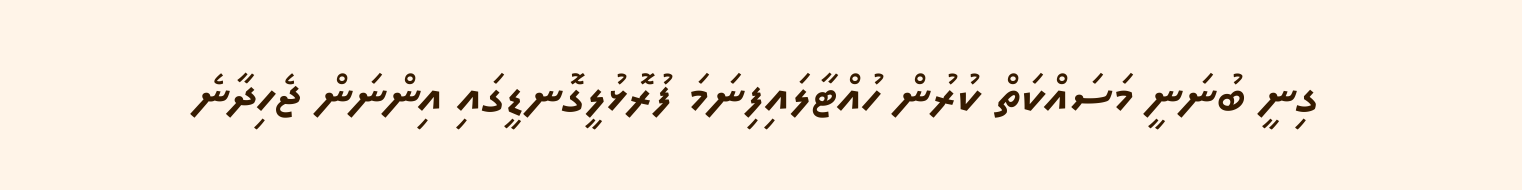ގިނީ ބުނަނީ މަސައްކަތް ކުރުން ހުއްޓާލައިފިނަމަ ފުރޮޅުލީގޮނޑީގައި އިންނަން ޖެހިދާނެ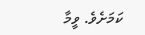ކަމަށެވެ. ވީމާ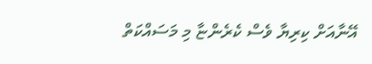އޭނާއަށް ކިރިޔާ ވެސް ކެރެންޏާ މި މަސައްކަތް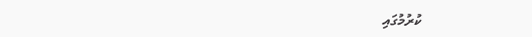ކުރުމުގައި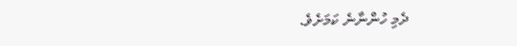ދެމި ހުންނާނެ ކަމަށެވެ.